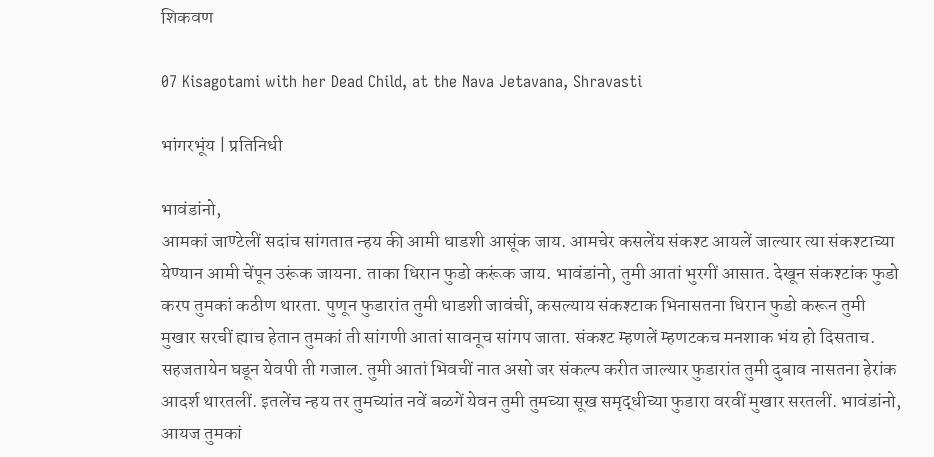शिकवण

07 Kisagotami with her Dead Child, at the Nava Jetavana, Shravasti

भांगरभूंय | प्रतिनिधी

भावंडांनो,
आमकां जाण्टेलीं सदांच सांगतात न्हय की आमी धाडशी आसूंक जाय. आमचेर कसलेंय संकश्ट आयलें जाल्यार त्या संकश्टाच्या येण्यान आमी चेंपून उरूंक जायना. ताका धिरान फुडो करूंक जाय. भावंडांनो, तुमी आतां भुरगीं आसात. देखून संकश्टांक फुडो करप तुमकां कठीण थारता. पुणून फुडारांत तुमी धाडशी जावंचीं, कसल्याय संकश्टाक भिनासतना धिरान फुडो करून तुमी मुखार सरचीं ह्याच हेतान तुमकां ती सांगणी आतां सावनूच सांगप जाता. संकश्ट म्हणलें म्हणटकच मनशाक भंय हो दिसताच. सहजतायेन घडून येवपी ती गजाल. तुमी आतां भिवचीं नात असो जर संकल्प करीत जाल्यार फुडारांत तुमी दुबाव नासतना हेरांक आदर्श थारतलीं. इतलेंच न्हय तर तुमच्यांत नवें बळगें येवन तुमी तुमच्या सूख समृद्धीच्या फुडारा वरवीं मुखार सरतलीं. भावंडांनो, आयज तुमकां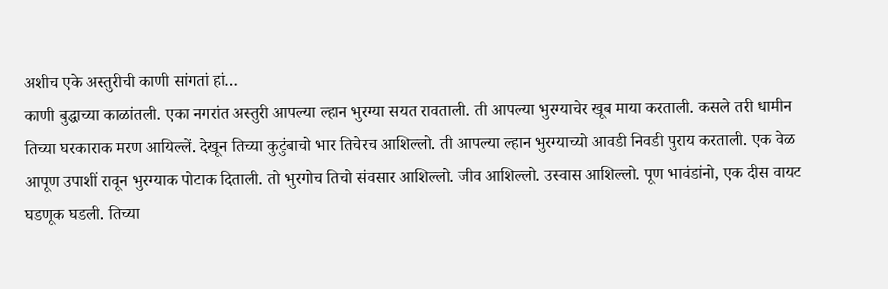अशीच एके अस्तुरीची काणी सांगतां हां…
काणी बुद्धाच्या काळांतली. एका नगरांत अस्तुरी आपल्या ल्हान भुरग्या सयत रावताली. ती आपल्या भुरग्याचेर खूब माया करताली. कसले तरी धामीन तिच्या घरकाराक मरण आयिल्लें. देखून तिच्या कुटुंबाचो भार तिचेरच आशिल्लो. ती आपल्या ल्हान भुरग्याच्यो आवडी निवडी पुराय करताली. एक वेळ आपूण उपाशीं रावून भुरग्याक पोटाक दिताली. तो भुरगोच तिचो संवसार आशिल्लो. जीव आशिल्लो. उस्वास आशिल्लो. पूण भावंडांनो, एक दीस वायट घडणूक घडली. तिच्या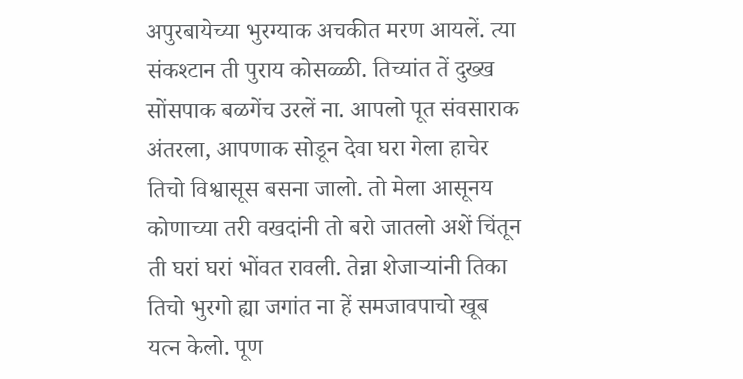अपुरबायेच्या भुरग्याक अचकीत मरण आयलें. त्या संकश्टान ती पुराय कोसळ्ळी. तिच्यांत तें दुख्ख सोंसपाक बळगेंच उरलें ना. आपलो पूत संवसाराक अंतरला, आपणाक सोडून देवा घरा गेला हाचेर तिचो विश्वासूस बसना जालो. तो मेला आसूनय कोणाच्या तरी वखदांनी तो बरो जातलो अशें चिंतून ती घरां घरां भोंवत रावली. तेन्ना शेजाऱ्यांनी तिका तिचो भुरगो ह्या जगांत ना हें समजावपाचो खूब यत्न केलो. पूण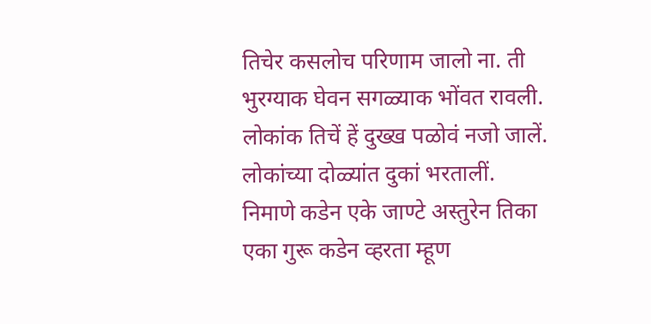तिचेर कसलोच परिणाम जालो ना. ती भुरग्याक घेवन सगळ्याक भोंवत रावली. लोकांक तिचें हें दुख्ख पळोवं नजो जालें. लोकांच्या दोळ्यांत दुकां भरतालीं.
निमाणे कडेन एके जाण्टे अस्तुरेन तिका एका गुरू कडेन व्हरता म्हूण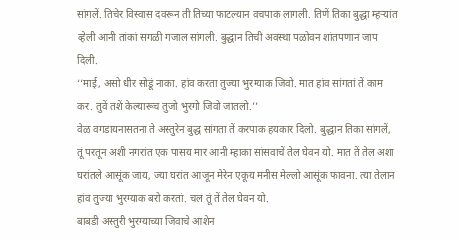सांगलें. तिचेर विस्वास दवरून ती तिच्या फाटल्यान वचपाक लागली. तिणें तिका बुद्धा म्हऱ्यांत व्हेली आनी तांकां सगळी गजाल सांगली. बुद्धान तिची अवस्था पळोवन शांतपणान जाप दिली.
‘‘माई, असो धीर सोडूं नाका. हांव करता तुज्या भुरग्याक जिवो. मात हांव सांगतां तें काम कर. तुवें तशें केल्यारूच तुजो भुरगो जिवो जातलो.’’
वेळ वगडायनासतना ते अस्तुरेन बुद्ध सांगता तें करपाक हयकार दिलो. बुद्धान तिका सांगलें, तूं परतून अशी नगरांत एक पासय मार आनी म्हाका सांसवाचें तेल घेवन यो. मात तें तेल अशा घरांतले आसूंक जाय, ज्या घरांत आजून मेरेन एकूय मनीस मेल्लो आसूंक फावना. त्या तेलान हांव तुज्या भुरग्याक बरो करतां. चल तूं तें तेल घेवन यो.
बाबडी अस्तुरी भुरग्याच्या जिवाचे आशेन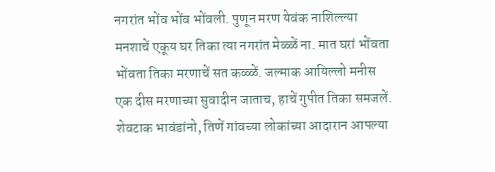नगरांत भोंव भोंव भोंवली. पुणून मरण येवंक नाशिल्ल्या मनशाचें एकूय घर तिका त्या नगरांत मेळ्ळें ना. मात घरां भोंवता भोंवता तिका मरणाचें सत कळ्ळें. जल्माक आयिल्लो मनीस एक दीस मरणाच्या सुवादीन जाताच, हाचें गुपीत तिका समजलें. शेवटाक भावंडांनो, तिणें गांवच्या लोकांच्या आदारान आपल्या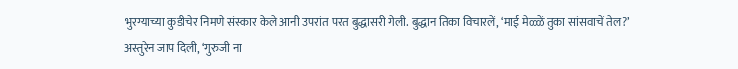भुरग्याच्या कुडीचेर निमणे संस्कार केले आनी उपरांत परत बुद्धासरी गेली. बुद्धान तिका विचारलें, ‘माई मेळ्ळें तुका सांसवाचें तेल?’
अस्तुरेन जाप दिली, ‘गुरुजी ना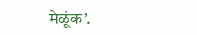मेळूंक’.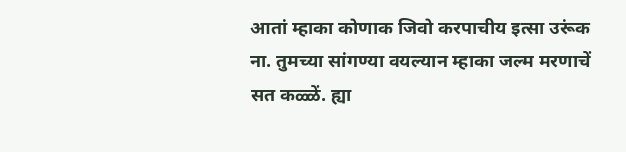आतां म्हाका कोणाक जिवो करपाचीय इत्सा उरूंक ना. तुमच्या सांगण्या वयल्यान म्हाका जल्म मरणाचें सत कळ्ळें. ह्या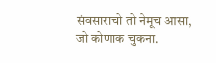संवसाराचो तो नेमूच आसा, जो कोणाक चुकना.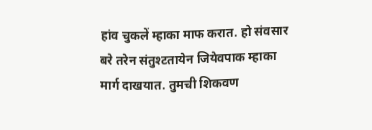हांव चुकलें म्हाका माफ करात. हो संवसार बरे तरेन संतुश्टतायेन जियेवपाक म्हाका मार्ग दाखयात. तुमची शिकवण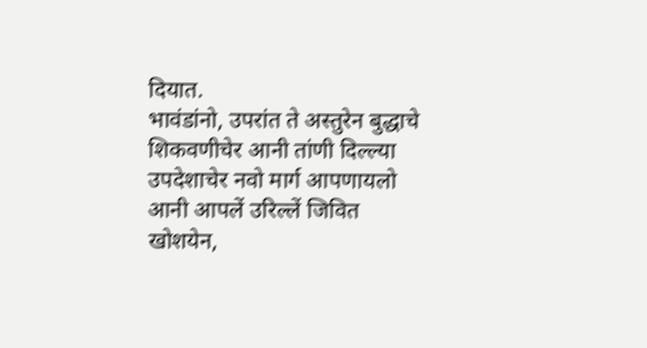दियात.
भावंडांनो, उपरांत ते अस्तुरेन बुद्धाचे शिकवणीचेर आनी तांणी दिल्ल्या उपदेशाचेर नवो मार्ग आपणायलो आनी आपलें उरिल्लें जिवित खोशयेन,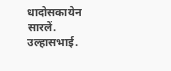धादोसकायेन सारलें.
उल्हासभाई.